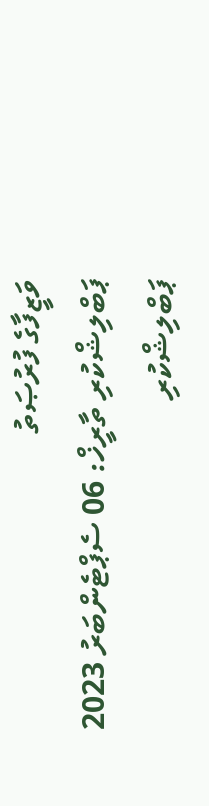ވަޒީފާގެ ފުރުޞަތު
ޕަބްލިޝްކުރި ތާރީޚް: 06 ސެޕްޓެންބަރު 2023
ޕަބްލިޝްކުރި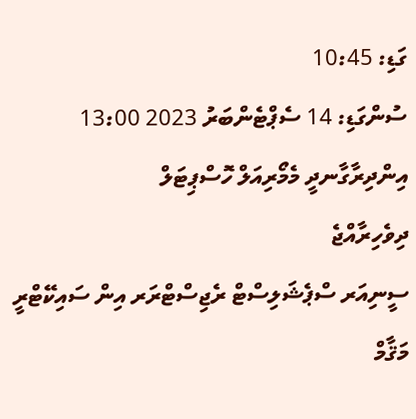ގަޑި: 10:45
ސުންގަޑި: 14 ސެޕްޓެންބަރު 2023 13:00
އިންދިރާގާނދީ މެމޯރިއަލް ހޮސްޕިޓަލް
ދިވެހިރާއްޖެ
ސީނިއަރ ސްޕެޝަލިސްޓް ރެޖިސްޓްރަރ އިން ސައިކޭޓްރީ
މަޤާމް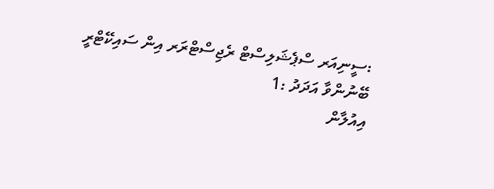:ސީނިއަރ ސްޕެޝަލިސްޓް ރެޖިސްޓްރަރ އިން ސައިކޭޓްރީ
ބޭނުންވާ އަދަދު :1
އިއުލާން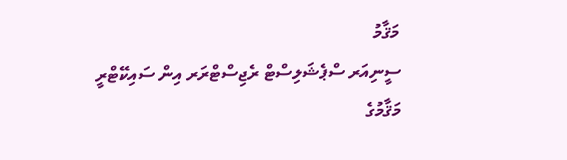މަޤާމު
ސީނިއަރ ސްޕެޝަލިސްޓް ރެޖިސްޓްރަރ އިން ސައިކޭޓްރީ
މަޤާމުގެ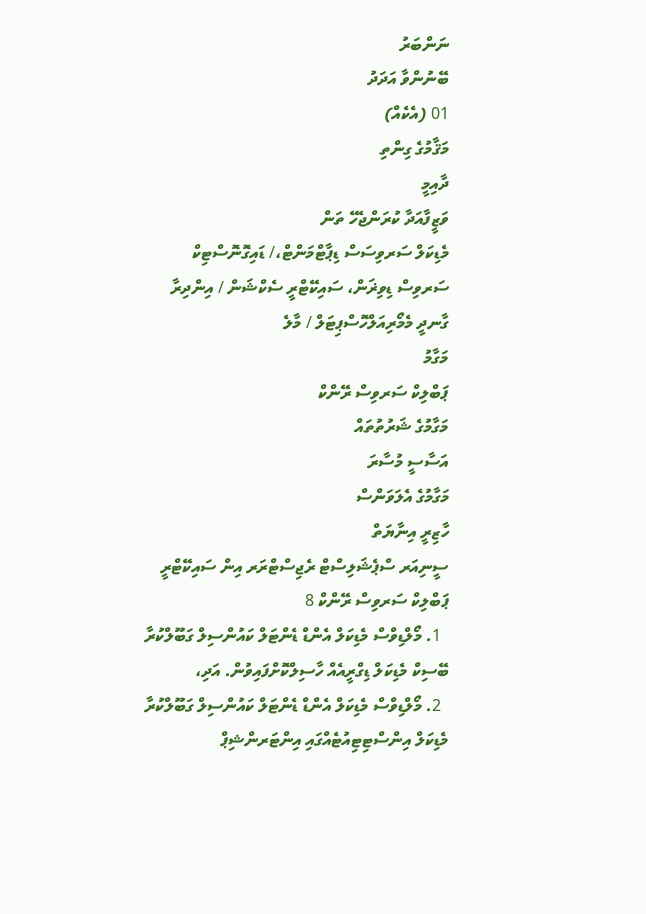ނަންބަރު
ބޭނުންވާ އަދަދު
01 (އެކެއް)
މަޤާމުގެ ގިންތި
ދާއިމީ
ވަޒީފާއަދާ ކުރަންޖެހޭ ތަން
މެޑިކަލް ސަރވިސަސް ޑިޕާޓްމަންޓް،/ ޑައިގޮނޮސްޓިކް ސަރވިސް ޑިވިޜަން، ސައިކޭޓްރީ ސެކްޝަން / އިންދިރާ ގާނދީ މެމޯރިއަލްހޮސްޕިޓަލް / މާލެ
މަގާމު
ޕަބްލިކް ސަރވިސް ރޭންކް
މަގާމުގެ ޝަރުތުތައް
އަސާސީ މުސާރަ
މަގާމުގެ އެލަވަންސް
ހާޒިރީ އިނާޔަތް
ސީނިއަރ ސްޕެޝަލިސްޓް ރެޖިސްޓްރަރ އިން ސައިކޭޓްރީ
ޕަބްލިކް ސަރވިސް ރޭންކް 8
  1. މޯލްޑިވްސް މެޑިކަލް އެންޑް ޑެންޓަލް ކައުންސިލް ގަބޫލްކުރާ ބޭސިކް މެޑިކަލް ޑިގްރީއެއް ހާސިލްކޮށްފައިވުން. އަދި،
  2. މޯލްޑިވްސް މެޑިކަލް އެންޑް ޑެންޓަލް ކައުންސިލް ގަބޫލްކުރާ މެޑިކަލް އިންސްޓިޓިއުޓެއްގައި އިންޓަރންޝިޕް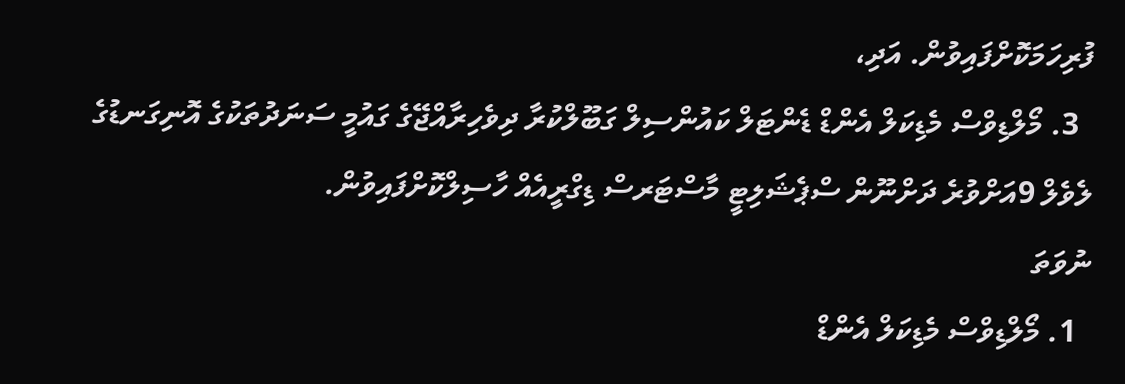ފުރިހަމަކޮށްފައިވުން. އަދި،
  3. މޯލްޑިވްސް މެޑިކަލް އެންޑް ޑެންޓަލް ކައުންސިލް ގަބޫލްކުރާ ދިވެހިރާއްޖޭގެ ގައުމީ ސަނަދުތަކުގެ އޮނިގަނޑުގެ ލެވެލް 9އަށްވުރެ ދަށްނޫން ސްޕެޝަލިޓީ މާސްޓަރސް ޑިގްރީއެއް ހާސިލްކޮށްފައިވުން.
ނުވަތަ
  1. މޯލްޑިވްސް މެޑިކަލް އެންޑް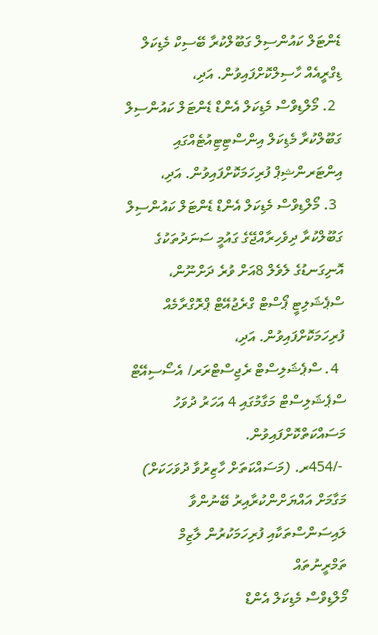ޑެންޓަލް ކައުންސިލް ގަބޫލްކުރާ ބޭސިކް މެޑިކަލް ޑިގްރީއެއް ހާސިލްކޮށްފައިވުން. އަދި،
  2. މޯލްޑިވްސް މެޑިކަލް އެންޑް ޑެންޓަލް ކައުންސިލް ގަބޫލްކުރާ މެޑިކަލް އިންސްޓިޓިއުޓެއްގައި އިންޓަރންޝިޕް ފުރިހަމަކޮށްފައިވުން. އަދި،
  3. މޯލްޑިވްސް މެޑިކަލް އެންޑް ޑެންޓަލް ކައުންސިލް ގަބޫލްކުރާ ދިވެހިރާއްޖޭގެ ގައުމީ ސަނަދުތަކުގެ އޮނިގަނޑުގެ ލެވެލް 8އަށް ވުރެ ދަށްނޫން، ސްޕެޝަލިޓީ ޕޯސްޓް ގްރެޖުއޭޓް ޕްރޮގްރާމެއް ފުރިހަމަކޮށްފައިވުން. އަދި،
  4. ސްޕެޝަލިސްޓް ރެޖިސްޓްރަރ/ އެސޯސިއޭޓް ސްޕެޝަލިސްޓް މަގާމުގައި 4 އަހަރު ދުވަހު މަސައްކަތްކޮށްފައިވުން.
 -/454ރ. (މަސައްކަތަށް ހާޒިރުވާ ދުވަހަކަށް)
މަގާމަށް އައްޔަށްންކުރާއިރު ބޭނުންވާ ލައިސަންސްތަކާއި ފުރިހަމަކުރުން ލާޒިމް ތަމްރީނުތައް
މޯލްޑިވްސް މެޑިކަލް އެންޑް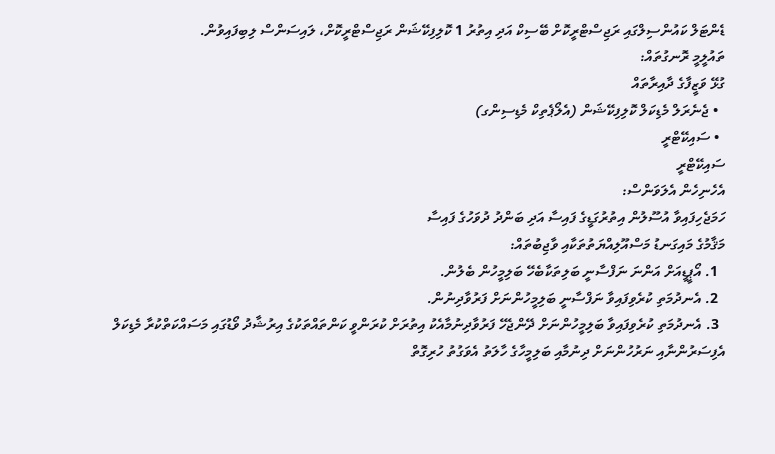ޑެންޓަލް ކައުންސިލްގައި ރަޖިސްޓްރީކޮށް ބޭސިކް އަދި އިތުރު 1 ކޮލިފިކޭޝަން ރަޖިސްޓްރީކޮށް، ލައިސަންސް ލިބިފައިވުން.
ތައުލީމީ ރޮނގުތައް:
ގުޅޭ ވަޒީފާގެ ދާއިރާތައް
  • ޖެނެރަލް މެޑިކަލް ކޮލިފިކޭޝަން (އެލޯޕެތިކް މެޑިސިންގ)
  • ސައިކޭޓްރީ
ސައިކޭޓްރީ
އެހެނިހެން އެލަވަންސް:
ހަމަޖެހިފައިވާ އުސޫލުން އިތުރުގަޑީގެ ފައިސާ އަދި ބަންދު ދުވަހުގެ ފައިސާ
މަޤާމުގެ މައިގަނޑު މަސްއޫލިއްޔަތުތަކާއި ވާޖިބުތައް:
  1. އޯޕީޑީއަށް އަންނަ ނަފްސާނީ ބަލިތަކާބެހޭ ބަލިމީހުން ބެލުން.
  2. އެނދުމަތި ކުރެވިފައިވާ ނަފްސާނީ ބަލިމީހުންނަށް ފަރުވާދިނުން.
  3. އެނދުމަތި ކުރެވިފައިވާ ބަލިމީހުންނަށް ދޭންޖެހޭ ފަރުވާދިނުމާއެކު އިތުރަށް ކުރަންވީ ކަންތައްތަކުގެ އިރުޝާދު ވޯޑުގައި މަސައްކަތްކުރާ މެޑިކަލް އެފިސަރުންނާއި ނަރުހުންނަށް ދިނުމާއި ބަލިމީހާގެ ހާލަތު އެވަގުތު ހުރިގޮތް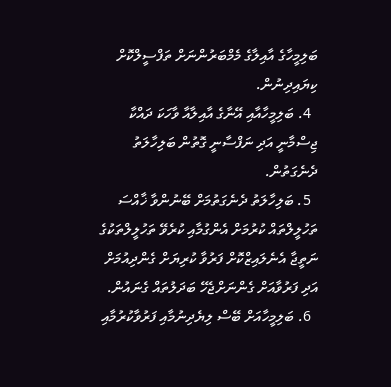ބަލިމީހާގެ އާއިލާގެ މެމްބަރުންނަށް ތަފްސީލްކޮށް ކިޔައިދިނުން.
  4. ބަލިމީހާއާއި އޭނާގެ އާއިލާއާ ވާހަކަ ދައްކާ ޖިސްމާނީ އަދި ނަފްސާނީ ގޮތުން ބަލިހާލަތު ދެނެގަތުން.
  5. ބަލިހާލަތު ދެނެގަތުމަށް ބޭނުންވާ ޚާއްސަ ތަހުލީލްތައް ކުރުމަށް އެންގުމާއި ކުރެވޭ ތަހުލީލްތަކުގެ ނަތީޖާ އެނެލައިޒްކޮށް ފަރުވާ ކުރިޔަށް ގެންދިއުމަށް އަދި ފަރުވާއަށް ގެންނަށްޖެހޭ ބަދަލުތައް ގެނައުން.
  6. ބަލިމީހާއަށް ބޭސް ލިޔެދިނުމާއި ފަރުވާކުރުމާއި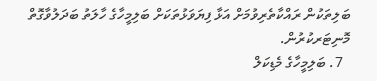ބަލިތަކުން ރައްކާތެރިވުމަށް އަޅާ ފިޔަވަޅުތަކަށް ބަލިމީހާގެ ހާލަތު ބަދަލުވާގޮތް މޮނިޓަރކުރުން.
  7. ބަލިމީހާގެ މެޑިކަލް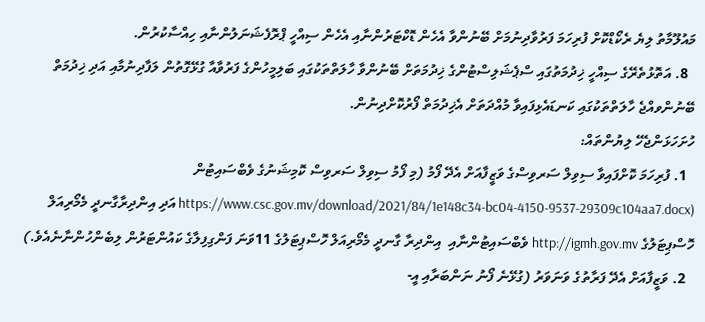މައުލޫމާތު ލިޔެ ރެކޯޑްކޮށް ފުރިހަމަ ފަރުވާދިނުމަށް ބޭނުންވާ އެހެން ޑޮކްޓަރުންނާއި އެހެން ސިއްހީ ޕްރޮފެޝަނަލުންނާއި ހިއްސާކުރުން.
  8. އަތޮޅުތެރޭގެ ސިއްހީ ޚިދުމަތުގައި ސްޕެޝަލިސްޓުންގެ ޚިދުމަތަށް ބޭނުންވާ ހާލަތްތަކުގައި ބަލިމީހުންގެ ފަރުވާއާ ގުޅޭގޮތުން ލަފާދިނުމާއި އަދި ޚިދުމަތް ބޭނުންވއްޖެ ހާލަތްތަކުގައި ކަނޑައެޅިފައިވާ މުއްދަތަށް އެޚިދުމަތް ފޯރުކޮށްދިނުން.
ހުށަހަޅަންޖެހޭ ލިޔުންތައް:
  1. ފުރިހަމަ ކޮށްފައިވާ ސިވިލް ސަރވިސްގެ ވަޒީފާއަށް އެދޭ ފޯމު (މި ފޯމު ސިވިލް ސަރވިސް ކޮމިޝަނުގެ ވެބްސައިޓުން (https://www.csc.gov.mv/download/2021/84/1e148c34-bc04-4150-9537-29309c104aa7.docx އަދި އިންދިރާގާނދީ މެމޯރިއަލް ހޮސްޕިޓަލުގެ http://igmh.gov.mv ވެބްސައިޓުންނާއި  އިންދިރާ ގާނދީ މެމޯރިއަލް ހޮސްޕިޓަލުގެ 11ވަނަ ފަންގިފިލާގެ ކައުންޓަރުން ލިބެންހުންނާނެއެވެ.)
  2. ވަޒީފާއަށް އެދޭ ފަރާތުގެ ވަނަވަރު (ގުޅޭނެ ފޯނު ނަންބަރާއި އީ-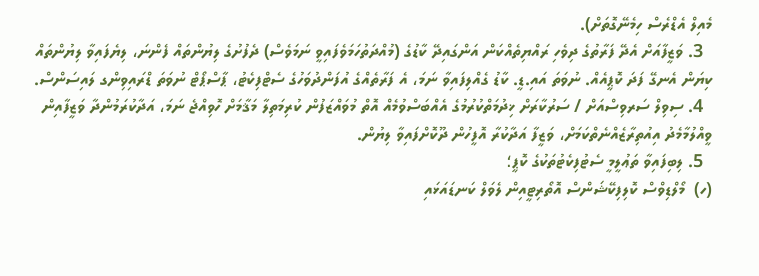މެއިލް އެޑްރެސް ހިމެނޭގޮތަށް).
  3. ވަޒީފާއަށް އެދޭ ފަރާތުގެ ދިވެހި ރައްޔިތެއްކަން އަންގައިދޭ ކާޑުގެ (މުއްދަތުހަމަވެފައިވީ ނަމަވެސް) ދެފުށުގެ ލިޔުންތައް ފެންނަ، ލިޔެފައިވާ ލިޔުންތައް ކިޔަން އެނގޭ ފަދަ ކޮޕީއެއް. ނުވަތަ އައި.ޑީ. ކާޑު ގެއްލިފައިވާ ނަމަ، އެ ފަރާތެއްގެ އުފަންދުވަހުގެ ސެޓްފިކެޓު، ޕާސްޕޯޓް ނުވަތަ ޑްރައިވިންގ ލައިސަންސް.
  4. ސިވިލް ސަރވިސްއަށް / ސަރުކާރަށް ޚިދުމަތްކުރުމުގެ އެއްބަސްވުމެއް އޮތް މުވައްޒަފުން ކުރިމަތިލާ މަޤާމަށް ހޮވިއްޖެ ނަމަ، އަދާކުރަމުންދާ ވަޒީފާއިން ވީއްލުމާމެދު އިއުތިރާޒެއްނެތްކަމަށް، ވަޒީފާ އަދާކުރާ އޮފީހުން ދޫކޮށްފައިވާ ލިޔުން.
  5. ލިބިފައިވާ ތަޢުލީމީ ސެޓުފިކެޓުތަކުގެ ކޮޕީ؛
(ހ)  މޯލްޑިވްސް ކޮލިފިކޭޝަންސް އޮތޯރިޓީއިން ލެވަލް ކަނޑައަޅައި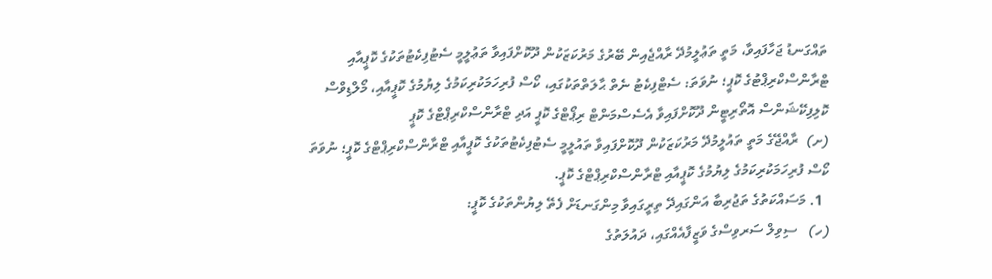ތައްގަނޑު ޖަހާފައިވާ، މަތީ ތަޢުލީމުދޭ ރާއްޖެއިން ބޭރުގެ މަރުކަޒަކުން ދޫކޮށްފައިވާ ތަޢުލީމީ ސެޓުފިކެޓުތަކުގެ ކޮޕީއާއި ޓްރާންސްކްރިޕްޓުގެ ކޮޕީ؛ ނުވަތަ: ސެޓްފިކެޓު ނެތް ޙާލަތްތަކުގައި، ކޯސް ފުރިހަމަކުރިކަމުގެ ލިޔުމުގެ ކޮޕީއާއި، މޯލްޑިވްސް ކޮލިފިކޭޝަންސް އޮތޯރިޓީން ދޫކޮށްފައިވާ އެސެސްމަންޓް ރިޕޯޓްގެ ކޮޕީ އަދި ޓްރާންސްކްރިޕްޓްގެ ކޮޕީ
(ށ)  ރާއްޖޭގެ މަތީ ތައުލީމުދޭ މަރުކަޒަކުން ދޫކޮށްފައިވާ ތައުލީމީ ސެޓުފިކެޓުތަކުގެ ކޮޕީއާއި ޓްރާންސްކްރިޕްޓްގެ ކޮޕީ؛ ނުވަތަ ކޯސް ފުރިހަމަކުރިކަމުގެ ލިޔުމުގެ ކޮޕީއާއި ޓްރާންސްކްރިޕްޓްގެ ކޮޕީ.
  1. މަސައްކަތުގެ ތަޖުރިބާ އަންގައިދޭ ތިރީގައިވާ މިންގަނޑަށް ފެތޭ ލިޔުންތަކުގެ ކޮޕީ:
(ހ)   ސިވިލް ސަރވިސްގެ ވަޒީފާއެއްގައި، ދައުލަތުގެ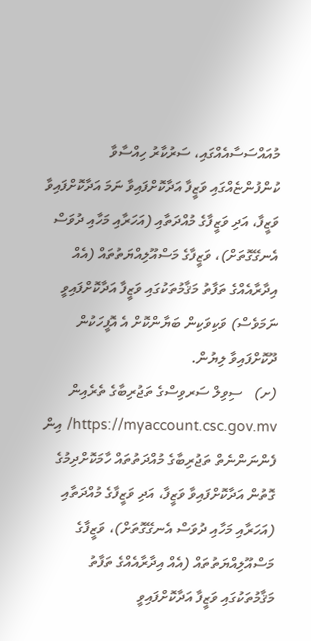މުއައްސަސާއެއްގައި، ސަރުކާރު ހިއްސާވާ ކުންފުންޏެއްގައި ވަޒީފާ އަދާކޮށްފައިވާ ނަމަ އަދާކޮށްފައިވާ ވަޒީފާ، އަދި ވަޒީފާގެ މުއްދަތާއި (އަހަރާއި މަހާއި ދުވަސް އެނގޭގޮތަށް)، ވަޒީފާގެ މަސްއޫލިއްޔަތުތައް (އެއް އިދާރާއެއްގެ ތަފާތު މަޤާމުތަކުގައި ވަޒީފާ އަދާކޮށްފައިވީ ނަމަވެސް) ވަކިވަކިން ބަޔާންކޮށް އެ އޮފީހަކުން ދޫކޮށްފައިވާ ލިޔުން.
(ށ)   ސިވިލް ސަރވިސްގެ ތަޖުރިބާގެ ތެރެއިން https://myaccount.csc.gov.mv/ އިން ފެންނަންނެތް ތަޖުރިބާގެ މުއްދަތުތައް ހާމަކޮށްދިމުގެ ގޮތުން އަދާކޮށްފައިވާ ވަޒީފާ، އަދި ވަޒީފާގެ މުއްދަތާއި (އަހަރާއި މަހާއި ދުވަސް އެނގޭގޮތަށް)، ވަޒީފާގެ މަސްއޫލިއްޔަތުތައް (އެއް އިދާރާއެއްގެ ތަފާތު މަޤާމުތަކުގައި ވަޒީފާ އަދާކޮށްފައިވީ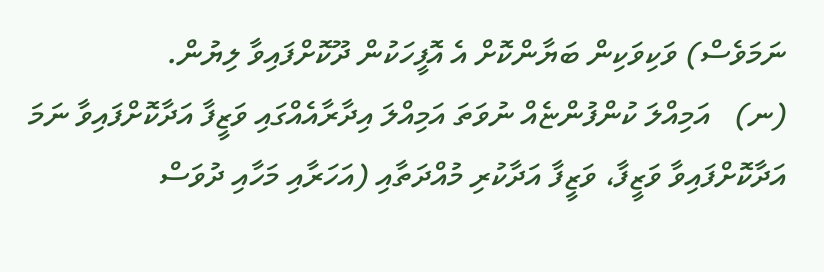ނަމަވެސް) ވަކިވަކިން ބަޔާންކޮށް އެ އޮފީހަކުން ދޫކޮށްފައިވާ ލިޔުން.
(ނ)   އަމިއްލަ ކުންފުންޏެއް ނުވަތަ އަމިއްލަ އިދާރާއެއްގައި ވަޒީފާ އަދާކޮށްފައިވާ ނަމަ އަދާކޮށްފައިވާ ވަޒީފާ، ވަޒީފާ އަދާކުރި މުއްދަތާއި (އަހަރާއި މަހާއި ދުވަސް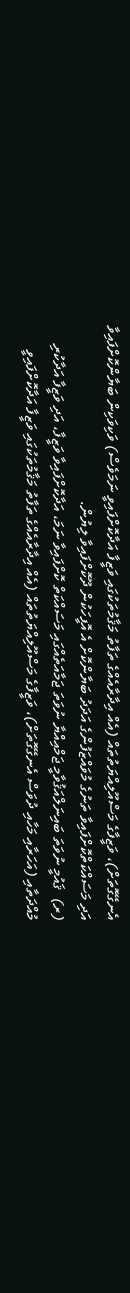އެނގޭގޮތަށް)، ވަޒީފާގެ މަސްއޫލިއްޔަތުތައް (އެއް އިދާރާއެއްގެ ތަފާތު މަޤާމުތަކުގައި ވަޒީފާ އަދާކޮށްފައިވީ ނަމަވެސް) ވަކިވަކިން ބަޔާންކޮށްފައިވާ އަދި މަސައްކަތްކޮށްފައިވާ ތަނުގެ މުވައްޒަފުންގެ އަދަދު ބަޔާންކޮށް އެ އޮފީހަކުން ދޫކޮށްފައިވާ ލިޔުން.
(ރ)  ޤައުމީ ނުވަތަ ބައިނަލްއަޤުވާމީ ޖަމްއިއްޔާ ނުވަތަ ޖަމާއަތެއްގައި މަސައްކަތް ކޮށްފައިވާ ނަމަ، އަދާކޮށްފައިވާ ވަޒީފާ، އަދި ވަޒީފާ އަދާކުރި މުއްދަތާއި (އަހަރާއި މަހާއި ދުވަސް އެނގޭގޮތަށް)، ވަޒީފާގެ މަސްއޫލިއްޔަތުތައް (އެއް އިދާރާއެއްގެ ތަފާތު މަޤާމުތަކުގައި ވަޒީފާ އަދާކޮށްފައިވީ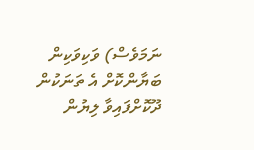ނަމަވެސް) ވަކިވަކިން ބަޔާންކޮށް އެ ތަނަކުން ދޫކޮށްފައިވާ ލިޔުން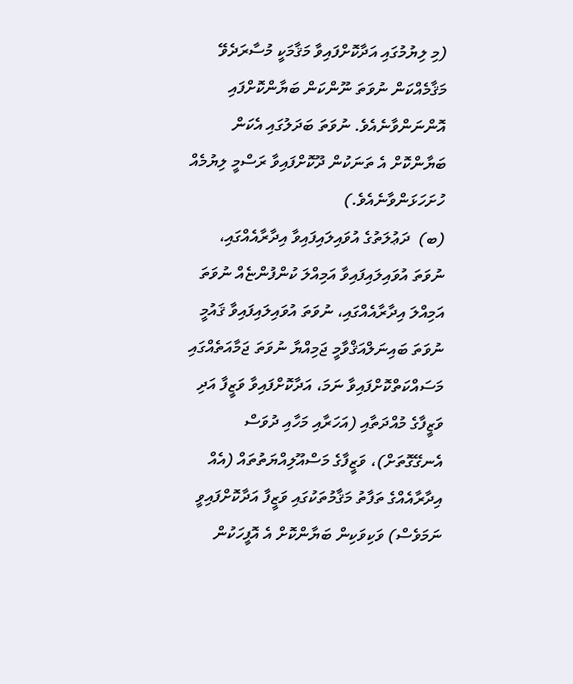(މި ލިޔުމުގައި އަދާކޮށްފައިވާ މަޤާމަކީ މުސާރަދެވޭ މަޤާމެއްކަން ނުވަތަ ނޫންކަން ބަޔާންކޮށްފައި އޮންނަންވާނެއެވެ. ނުވަތަ ބަދަލުގައި އެކަން ބަޔާންކޮށް އެ ތަނަކުން ދޫކޮށްފައިވާ ރަސްމީ ލިޔުމެއް ހުށަހަޅަންވާނެއެވެ.)
(ބ)  ދަޢުލަތުގެ އުވައިލައިފައިވާ އިދާރާއެއްގައި، ނުވަތަ އުވައިލައިފައިވާ އަމިއްލަ ކުންފުންޏެއް ނުވަތަ އަމިއްލަ އިދާރާއެއްގައި، ނުވަތަ އުވައިލައިފައިވާ ޤައުމީ ނުވަތަ ބައިނަލްއަޤްވާމީ ޖަމިއްޔާ ނުވަތަ ޖަމާއަތެއްގައި މަސައްކަތްކޮށްފައިވާ ނަމަ، އަދާކޮށްފައިވާ ވަޒީފާ އަދި ވަޒީފާގެ މުއްދަތާއި (އަހަރާއި މަހާއި ދުވަސް އެނގޭގޮތަށް)، ވަޒީފާގެ މަސްއޫލިއްޔަތުތައް (އެއް އިދާރާއެއްގެ ތަފާތު މަޤާމުތަކުގައި ވަޒީފާ އަދާކޮށްފައިވީ ނަމަވެސް) ވަކިވަކިން ބަޔާންކޮށް އެ އޮފީހަކުން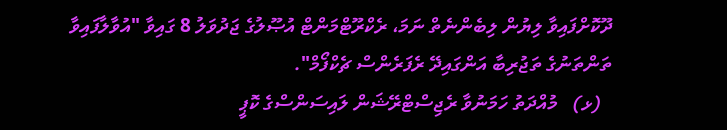ދޫކޮށްފައިވާ ލިޔުން ލިބެންނެތް ނަމަ، ރެކްރޫޓްމަންޓް އުޞޫލުގެ ޖަދުވަލު 8 ގައިވާ "އުވާލާފައިވާ ތަންތަނުގެ ތަޖުރިބާ އަންގައިދޭ ރެފަރެންސް ޗެކްފޯމް".
  (ޅ)   މުއްދަތު ހަމަނުވާ ރެޖިސްޓްރޭޝަން ލައިސަންސްގެ ކޮޕީ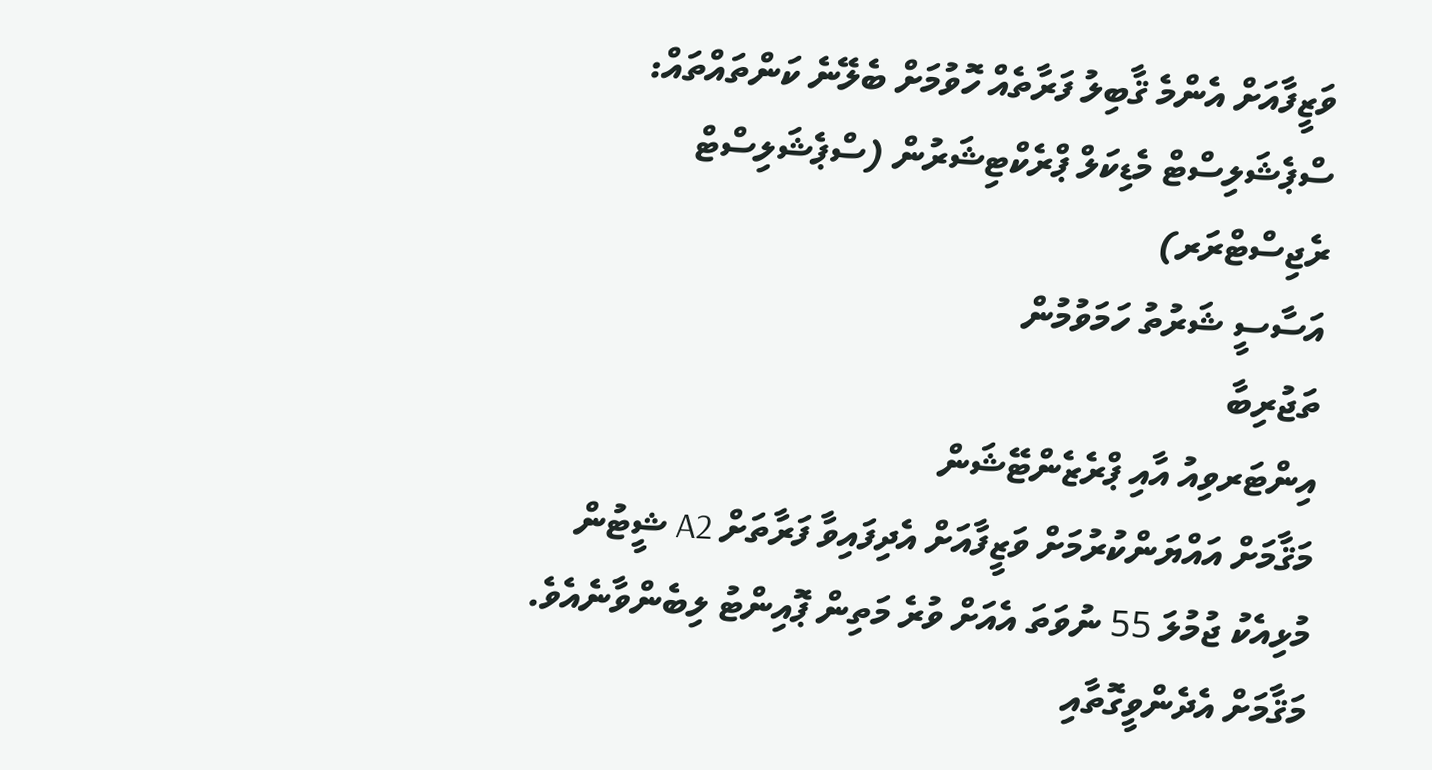ވަޒީފާއަށް އެންމެ ޤާބިލު ފަރާތެއް ހޮވުމަށް ބެލޭނެ ކަންތައްތައް:
ސްޕެޝަލިސްޓް މެޑިކަލް ޕްރެކްޓިޝަރުން (ސްޕެޝަލިސްޓް ރެޖިސްޓްރަރ)
އަސާސީ ޝަރުތު ހަމަވުމުން
ތަޖުރިބާ
އިންޓަރވިއު އާއި ޕްރެޒެންޓޭޝަން
މަޤާމަށް އައްޔަންކުރުމަށް ވަޒީފާއަށް އެދިފައިވާ ފަރާތަށް A2 ޝީޓުން މުޅިއެކު ޖުމުލަ 55 ނުވަތަ އެއަށް ވުރެ މަތިން ޕޮއިންޓު ލިބެންވާނެއެވެ.
މަޤާމަށް އެދެންވީގޮތާއި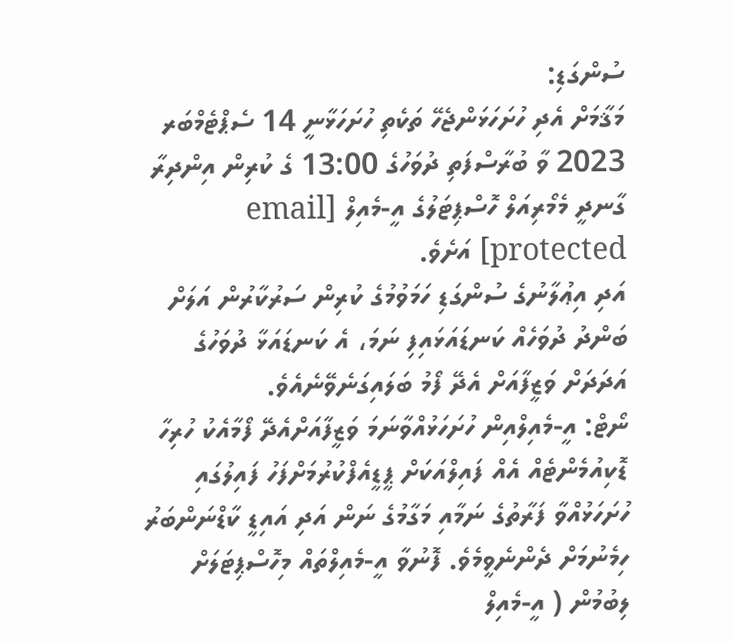ސުންގަޑި:
މަޤާމަށް އެދި ހުށަހަޅަންޖެހޭ ތަކެތި ހުށަހަޅާނީ 14 ސެޕްޓެމްބަރ 2023 ވާ ބުރާސްފަތި ދުވަހުގެ 13:00 ގެ ކުރިން އިންދިރާ ގާނދީ މެމޯރިއަލް ހޮސްޕިޓަލުގެ އީ-މެއިލް [email protected] އަށެވެ.
އަދި އިޢުލާނުގެ ސުންގަޑި ހަމަވުމުގެ ކުރިން ސަރުކާރުން އަލަށް ބަންދު ދުވަހެއް ކަނޑައަޅައިފި ނަމަ، އެ ކަނޑައަޅާ ދުވަހުގެ އަދަދަށް ވަޒީފާއަށް އެދޭ ފޯމު ބަލައިގަނެވޭނެއެވެ.
ނޯޓް: އީ-މެއިލްއިން ހުށަހަޅުއްވާނަމަ ވަޒީފާއަށްއެދޭ ފޯމާއެކު ހުރިހާ ޑޮކިއުމެންޓެއް އެއް ފައިލްއަކަށް ޕީޑީއެފްކުރުމަށްފަހު ފައިލުގައި ހުށަހަޅުއްވާ ފަރާތުގެ ނަމާއި މަގާމުގެ ނަން އަދި އައިޑީ ކާޑްނަންބަރު ހިމެނުމަށް ދެންނެވީމެވެ. ފޮނުވާ އީ-މެއިލްތައް މިހޮސްޕިޓަލަށް ލިބުމުން ( އީ-މެއިލް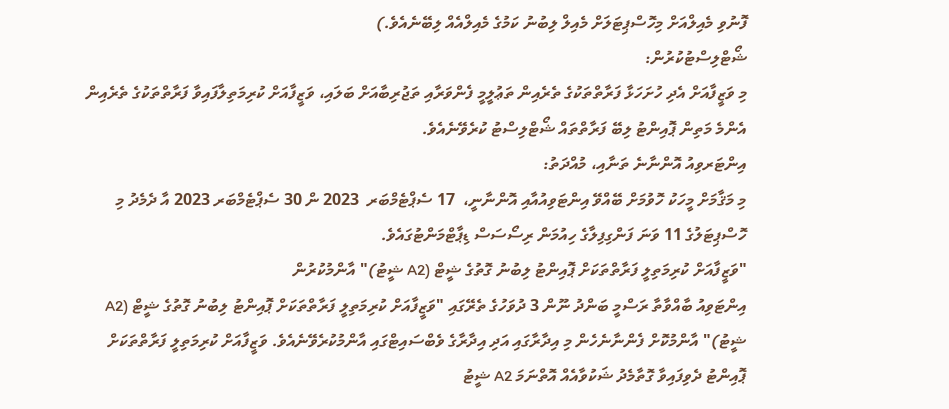ފޮނުވި މެއިލްއަށް މިހޮސްޕިޓަލަށް މެއިލް ލިބުނު ކަމުގެ މެއިލްއެއް ލިބޭނެއެވެ.)
ޝޯޓްލިސްޓުކުރުން:
މި ވަޒީފާއަށް އެދި ހުށަހަޅާ ފަރާތްތަކުގެ ތެރެއިން ތަޢުލީމީ ފެންވަރާއި ތަޖުރިބާއަށް ބަލައި، ވަޒީފާއަށް ކުރިމަތިލާފައިވާ ފަރާތްތަކުގެ ތެރެއިން އެންމެ މަތިން ޕޮއިންޓު ލިބޭ ފަރާތްތައް ޝޯޓްލިސްޓު ކުރެވޭނެއެވެ.
އިންޓަރވިއު އޮންނާނެ ތަނާއި، މުއްދަތު:
މި މަޤާމަށް މީހަކު ހޮވުމަށް ބޭއްވޭ އިންޓަވިއުއާއި އޮންނާނީ،  17 ސެޕްޓެމްބަރ  2023 ން 30 ސެޕްޓެމްބަރ 2023 އާ ދެމެދު މި ހޮސްޕިޓަލުގެ 11 ވަނަ ފަންގިފިލާގެ ހިއުމަން ރިސޯސަސް ޑިޕާޓްމަންޓުގައެވެ.
"ވަޒީފާއަށް ކުރިމަތިލީ ފަރާތްތަކަށް ޕޮއިންޓު ލިބުނު ގޮތުގެ ޝީޓް (A2 ޝީޓު)" އާންމުކުރުން
އިންޓަވިއު ބާއްވާތާ ރަސްމީ ބަންދު ނޫން 3 ދުވަހުގެ ތެރޭގައި "ވަޒީފާއަށް ކުރިމަތިލީ ފަރާތްތަކަށް ޕޮއިންޓު ލިބުނު ގޮތުގެ ޝީޓް (A2 ޝީޓު)" އާންމުކޮށް ފެންނާނެހެން މި އިދާރާގައި އަދި އިދާރާގެ ވެބްސައިޓްގައި އާންމުކުރެވޭނެއެވެ. ވަޒީފާއަށް ކުރިމަތިލީ ފަރާތްތަކަށް ޕޮއިންޓު ދެވިފައިވާ ގޮތާމެދު ޝަކުވާއެއް އޮތްނަމަ A2 ޝީޓު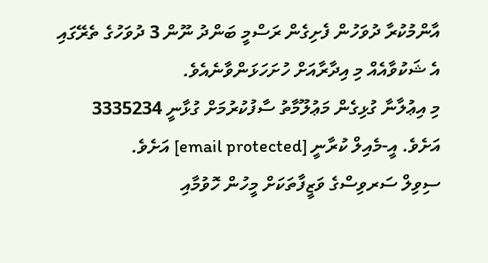އާންމުކުރާ ދުވަހުން ފެށިގެން ރަސްމީ ބަންދު ނޫން 3 ދުވަހުގެ ތެރޭގައި އެ ޝަކުވާއެއް މި އިދާރާއަށް ހުށަހަޅަންވާނެއެވެ.
މި އިޢުލާނާ ގުޅިގެން މަޢުލޫމާތު ސާފުކުރުމަށް ގުޅާނީ 3335234 އަށެވެ. އީ-މެއިލް ކުރާނީ [email protected] އަށެވެ.
ސިވިލް ސަރވިސްގެ ވަޒީފާތަކަށް މީހުން ހޮވުމާއި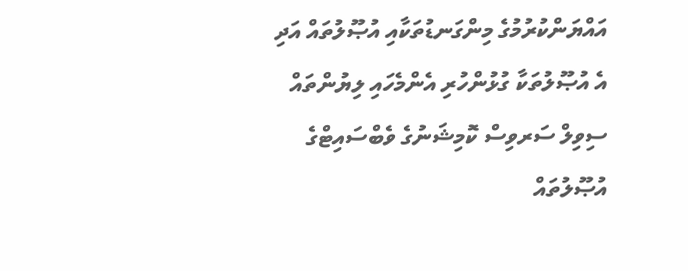އައްޔަންކުރުމުގެ މިންގަނޑުތަކާއި އުޞޫލުތައް އަދި އެ އުޞޫލުތަކާ ގުޅުންހުރި އެންމެހައި ލިޔުންތައް ސިވިލް ސަރވިސް ކޮމިޝަނުގެ ވެބްސައިޓްގެ އުޞޫލުތައް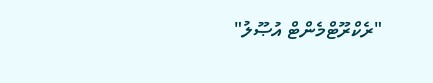"ރެކްރޫޓްމެންޓް އުޞޫލު"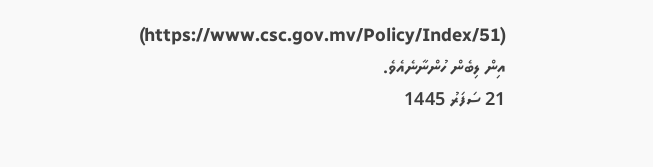(https://www.csc.gov.mv/Policy/Index/51) އިން ލިބެން ހުންނާނެއެވެ.
21 ސަފަރު 1445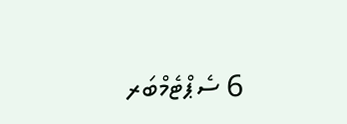6 ސެޕްޓެމްބަރ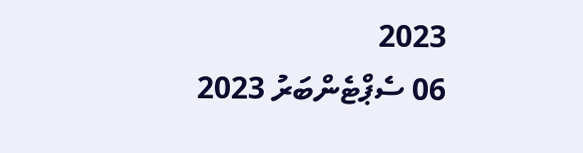2023
06 ސެޕްޓެންބަރު 2023